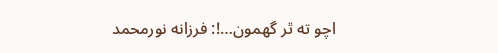اچو ته ٿر گهمون…!: فرزانه نورمحمد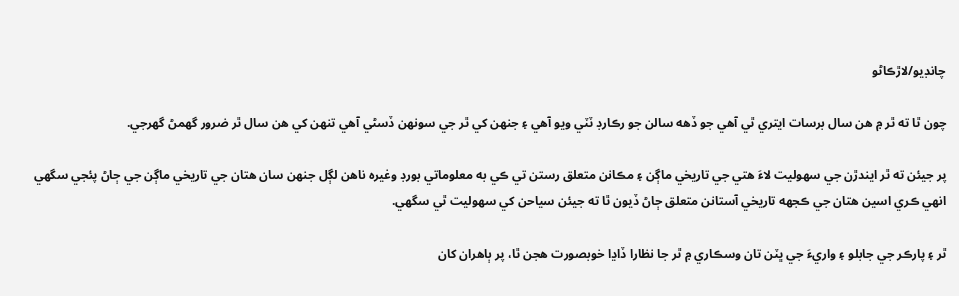چانڊيو/لاڙڪاڻو

چون ٿا ته ٿر ۾ هن سال برسات ايتري ٿي آھي جو ڏهه سالن جو رڪارڊ ٽٽي ويو آھي ۽ جنهن کي ٿر جي سونهن ڏسڻي آھي تنهن کي هن سال ٿر ضرور گهمڻ گهرجي.

پر جيئن ته ٿر ايندڙن جي سهوليت لاءَ هتي جي تاريخي ماڳن ۽ مڪانن متعلق رستن تي ڪي به معلوماتي بورڊ وغيره ناهن لڳل جنهن سان هتان جي تاريخي ماڳن جي ڄاڻ پئجي سگهي انهي ڪري اسين هتان جي ڪجهه تاريخي آستانن متعلق ڄاڻ ڏيون ٿا ته جيئن سياحن کي سهوليت ٿي سگهي.

ٿر ۽ پارڪر جي جابلو ۽ واريءَ جي ڀٽن تان وسڪاري ۾ ٿر جا نظارا ڏاڍا خوبصورت هجن ٿا، پر ٻاهران کان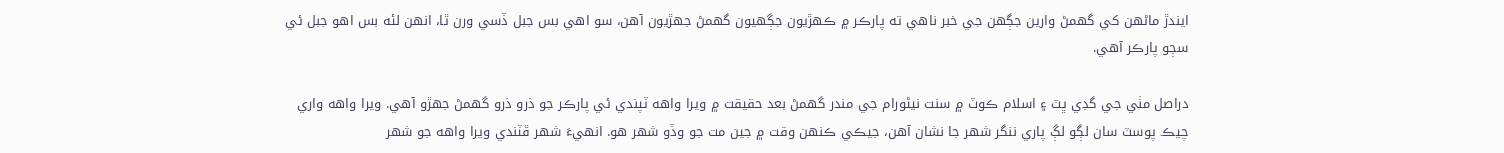ايندڙ ماڻهن کي گهمڻ وارين جڳهن جي خبر ناهي ته پارڪر ۾ ڪهڙيون جڳهيون گهمڻ جهڙيون آهن، سو اهي بس جبل ڏسي ورن ٿا، انهن لئه بس اهو جبل ئي سڄو پارڪر آهي.

دراصل مٺي جي گڊي ڀٽ ۽ اسلام ڪوٽ ۾ سنت نيڻورام جي مندر گهمڻ بعد حقيقت ۾ ويرا واهه ٽپندي ئي پارڪر جو ذرو ذرو گهمڻ جهڙو آهي. ويرا واهه واري چيڪ پوسٽ سان لڳو لڳ پاري ننگر شهر جا نشان آهن، جيڪي ڪنهن وقت ۾ جين مت جو وڏو شهر هو. انهيءَ شهر ڦٽندي ويرا واهه جو شهر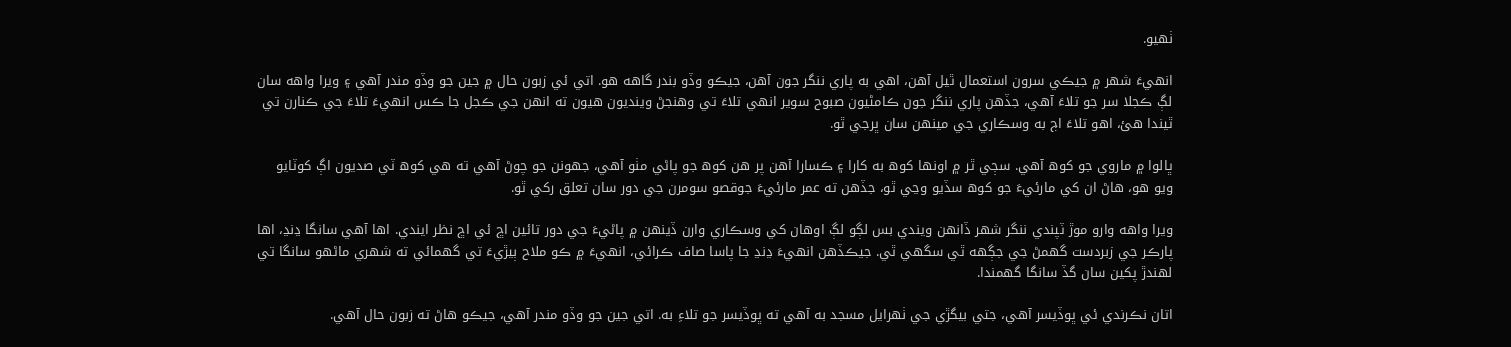ٺهيو.

انهيءَ شهر ۾ جيڪي سرون استعمال ٿيل آهن، اهي به پاري ننگر جون آهن، جيڪو وڏو بندر گاهه هو. اتي ئي زبون حال ۾ جين جو وڏو مندر آهي ۽ ويرا واهه سان لڳ ڪجلا سر جو تلاءَ آهي، جڏهن پاري ننگر جون ڪامڻيون صبوح سوير انهي تلاءَ تي وهنجڻ وينديون هيون ته انهن جي ڪجل جا ڪس انهيءَ تلاءَ جي ڪنارن تي ٿيندا هئ، اهو تلاءَ اڄ به وسڪاري جي مينهن سان ڀرجي ٿو.

ڀالوا ۾ ماروي جو کوھ آھي. سڄي ٿر ۾ اونھا کوھ به کارا ۽ ڪسارا آھن پر ھن کوھ جو پاڻي مٺو آھي، جھونن جو چوڻ آھي ته ھي کوھ ٽي صديون اڳ کوٽايو ويو ھو، ھاڻ ان کي مارئيءَ جو کوھ سڏيو وڃي ٿو، جڏھن ته عمر مارئيءَ جوقصو سومرن جي دور سان تعلق رکي ٿو.

ويرا واهه وارو موڙ ٽپندي ننگر شهر ڏانهن ويندي بس لڳو لڳ اوهان کي وسڪاري وارن ڏينهن ۾ پاڻيءَ جي دور تائين اڇ ئي اڇ نظر ايندي. اها آهي سانگا ڍنڍ، اها پارڪر جي زبردست گهمڻ جي جڳهه ٿي سگهي ٿي. جيڪڏهن انهيءَ ڍنڍ جا پاسا صاف ڪرائي، انهيءَ ۾ ڪو ملاح ٻيڙيءَ تي گهمائي ته شهري ماڻهو سانگا تي لهندڙ پکين سان گڏ سانگا گهمندا.

اتان نڪرندي ئي ڀوڏيسر آهي، جتي بيگڙي جي ٺهرايل مسجد به آهي ته ڀوڏيسر جو تلاءِ به. اتي جين جو وڏو مندر آهي، جيڪو هاڻ ته زبون حال آهي.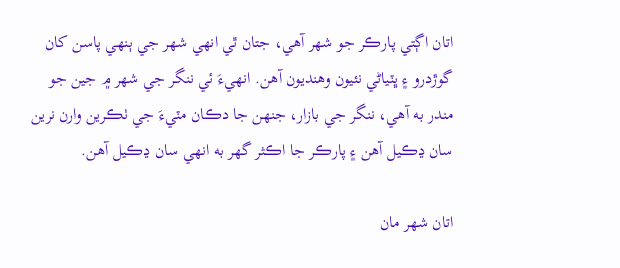اتان اڳتي پارڪر جو شهر آهي، جتان ٿي انهي شهر جي ٻنهي پاسن کان گوڙدرو ۽ ڀٽياڻي نئيون وهنديون آهن. انهيءَ ئي ننگر جي شهر ۾ جين جو مندر به آهي، ننگر جي بازار، جنهن جا دڪان مٽيءَ جي ٺڪرين وارن نرين سان ڍڪيل آهن ۽ پارڪر جا اڪثر گهر به انهي سان ڍڪيل آهن.

اتان شهر مان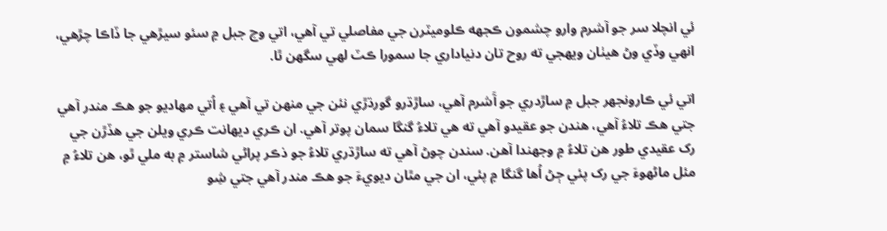ئي انچلا سر جو آشرم وارو چشمون ڪجهه ڪلوميٽرن جي مفاصلي تي آهي، اتي وچ جبل ۾ سئو سيڙهي جا ڏاڪا چڙهي، انهي وڏي وڻ هيٺان ويهجي ته روح تان دنياداري جا سمورا ڪٽ لهي سگهن ٿا.

اتي ئي ڪارونجهر جبل ۾ ساڙدري جو آَشرم آهي، ساڙڌرو گورڌڙي نئن جي منھن تي آھي ۽ اُتي مھاديو جو ھڪ مندر آھي جتي ھڪ تلاءُ آھي، ھندن جو عقيدو آھي ته ھي تلاءُ گنگا سمان پوتر آھي. ان ڪري ديهانت ڪري ويلن جي هڏڙن جي رک عقيدي طور هن تلاءُ ۾ وجھندا آھن. سندن چوڻ آھي ته ساڙڌري تلاءُ جو ذڪر پراڻي شاستر ۾ به ملي ٿو، ھن تلاءُ ۾ مئل ماڻهوءَ جي رک پئي ڄڻ اُھا گنگا ۾ پئي، ان جي مٿان ديويءَ جو ھڪ مندر آھي جتي شِو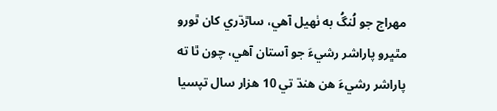مھراج جو لُنگُ به ٺھيل آھي، ساڙڌري کان ٿورو مٿڀرو پاراشر رشيءَ جو آستان آھي، چون ٿا ته پاراشر رشيءَ ھن ھنڌ تي 10 ھزار سال تپسيا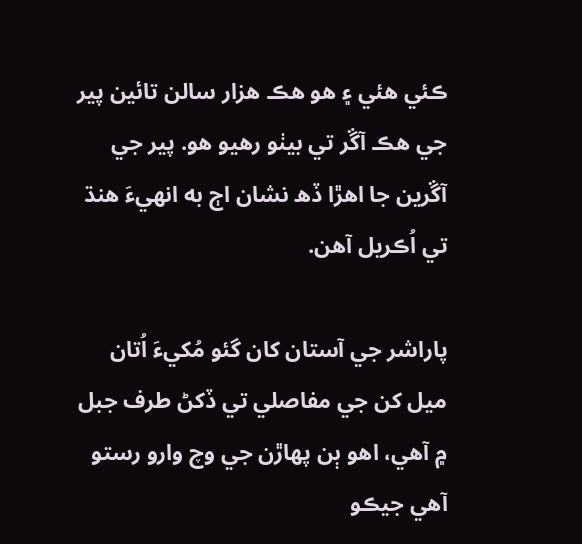ڪئي ھئي ۽ ھو ھڪ ھزار سالن تائين پير جي ھڪ آڱر تي بيٺو رھيو ھو. پير جي آڱرين جا اھڙا ڏھ نشان اڄ به انھيءَ ھنڌ تي اُڪريل آھن.

پاراشر جي آستان کان گئو مُکيءَ اُتان ميل کن جي مفاصلي تي ڏکڻ طرف جبل ۾ آھي، اهو ٻن پھاڙن جي وچ وارو رستو آھي جيڪو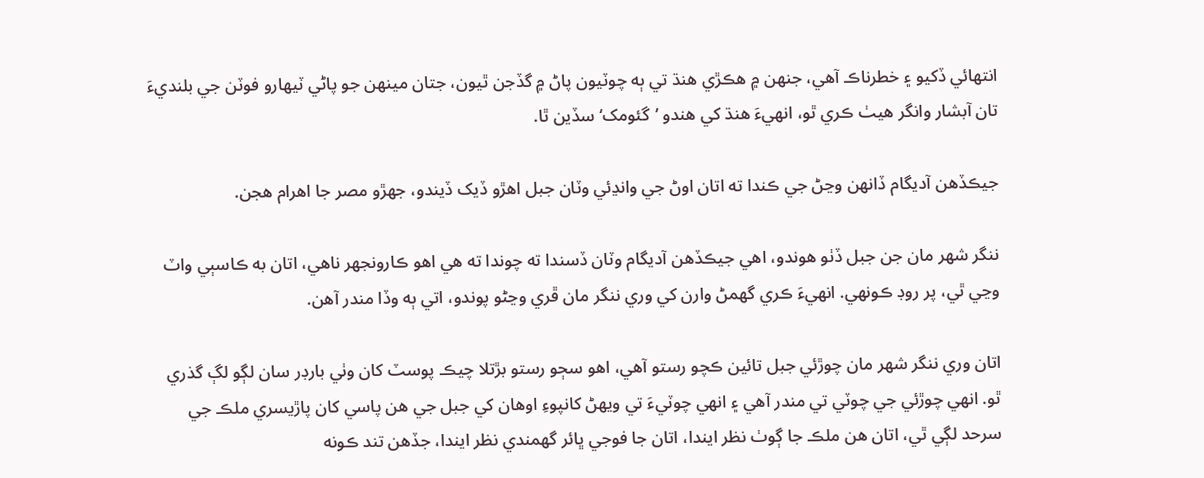انتھائي ڏکيو ۽ خطرناڪ آھي، جنهن ۾ هڪڙي هنڌ تي ٻه چوٽيون پاڻ ۾ گڏجن ٿيون، جتان مينهن جو پاڻي ٽيهارو فوٽن جي بلنديءَ تان آبشار وانگر هيٺ ڪري ٿو، انهيءَ هنڌ کي هندو ’گئومک‘ سڏين ٿا.

جيڪڏهن آديگام ڏانهن وڃڻ جي ڪندا ته اتان اوڻ جي وانڍئي وٽان جبل اهڙو ڏيک ڏيندو، جهڙو مصر جا اهرام هجن.

ننگر شهر مان جن جبل ڏٺو هوندو، اهي جيڪڏهن آديگام وٽان ڏسندا ته چوندا ته هي اهو ڪارونجهر ناهي، اتان به ڪاسٻي واٽ وڃي ٿي، پر روڊ ڪونهي. انهيءَ ڪري گهمڻ وارن کي وري ننگر مان ڦري وڃڻو پوندو، اتي ٻه وڏا مندر آهن.

اتان وري ننگر شهر مان چوڙئي جبل تائين ڪچو رستو آهي، اهو سڄو رستو بڙتلا چيڪ پوسٽ کان وٺي بارڊر سان لڳو لڳ گذري ٿو. انهي چوڙئي جي چوٽي تي مندر آهي ۽ انهي چوٽيءَ تي ويهڻ کانپوءِ اوهان کي جبل جي هن پاسي کان پاڙيسري ملڪ جي سرحد لڳي ٿي، اتان هن ملڪ جا ڳوٺ نظر ايندا، اتان جا فوجي ڀائر گهمندي نظر ايندا، جڏهن تند ڪونه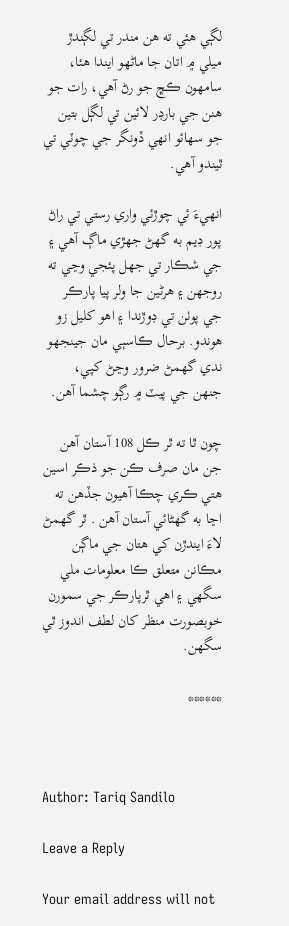لڳي هئي ته هن مندر تي لڳندڙ ميلي ۾ اتان جا ماڻهو ايندا هئا، سامهون ڪڇ جو رڻ آهي، رات جو هنن جي بارڊر لائين تي لڳل بتين جو سهائو انهي ڏونگر جي چوٽي تي ٿيندو آهي.

انهيءَ ئي چوڙئي واري رستي تي راڻ پور ڊيم به گهڻ جهڙي ماڳ آهي ۽ جي شڪار تي جهل پئجي وڃي ته روجهن ۽ هرڻين جا ولر پيا پارڪر جي پوٺن تي ڊوڙندا ۽ اهو کليل زو هوندو. برحال ڪاسٻي مان جينجهو ندي گهمڻ ضرور وڃڻ کپي، جنهن جي پيٽ ۾ رڳو چشما آهن.

چون ٿا ته ٿر ڪل 108 آستان آهن جن مان صرف ڪن جو ذڪر اسين هتي ڪري چڪا آهيون جڏهن ته اڃا به گهڻائي آستان آهن . ٿر گهمڻ لاءَ ايندڙن کي هتان جي ماڳن مڪانن متعلق ڪا معلومات ملي سگهي ۽ اهي ٿرپارڪر جي سمورن خوبصورت منظر کان لطف اندوز ٿي سگهن.

******



Author: Tariq Sandilo

Leave a Reply

Your email address will not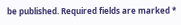be published. Required fields are marked *